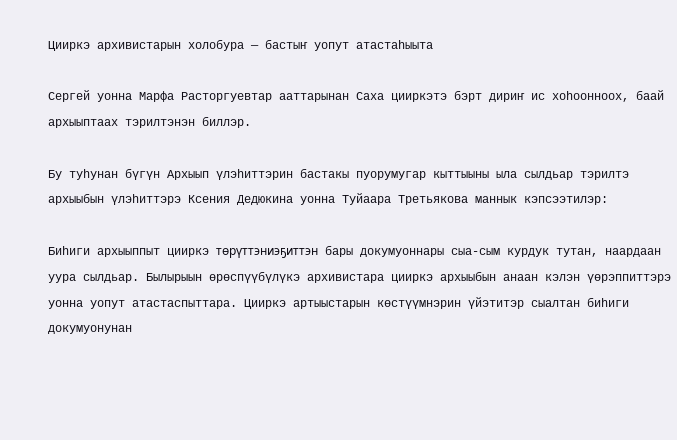Цииркэ архивистарын холобура — бастыҥ уопут атастаһыыта

Сергей уонна Марфа Расторгуевтар ааттарынан Саха цииркэтэ бэрт дириҥ ис хоһоонноох, баай архыыптаах тэрилтэнэн биллэр.

Бу туһунан бүгүн Архыып үлэһиттэрин бастакы пуорумугар кыттыыны ыла сылдьар тэрилтэ архыыбын үлэһиттэрэ Ксения Дедюкина уонна Туйаара Третьякова маннык кэпсээтилэр:

Биһиги архыыппыт цииркэ төрүттэниэҕиттэн бары докумуоннары сыа-сым курдук тутан, наардаан уура сылдьар. Былырыын өрөспүүбүлүкэ архивистара цииркэ архыыбын анаан кэлэн үөрэппиттэрэ уонна уопут атастаспыттара. Цииркэ артыыстарын көстүүмнэрин үйэтитэр сыалтан биһиги докумуонунан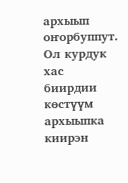архыып оҥорбуппут. Ол курдук хас биирдии көстүүм архыыпка киирэн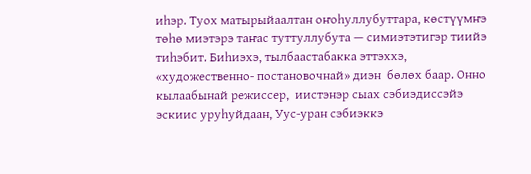иһэр. Туох матырыйаалтан оҥоһуллубуттара, көстүүмҥэ төһө миэтэрэ таҥас туттуллубута — симиэтэтигэр тиийэ тиһэбит. Биһиэхэ, тылбаастабакка эттэххэ, «художественно- постановочнай» диэн  бөлөх баар. Онно кылаабынай режиссер,  иистэнэр сыах сэбиэдиссэйэ  эскиис уруһуйдаан, Уус-уран сэбиэккэ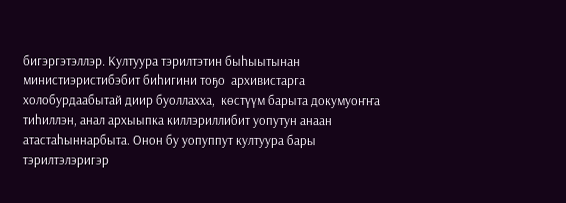бигэргэтэллэр. Култуура тэрилтэтин быһыытынан министиэристибэбит биһигини тоҕо  архивистарга холобурдаабытай диир буоллахха,  көстүүм барыта докумуоҥҥа тиһиллэн, анал архыыпка киллэриллибит уопутун анаан  атастаһыннарбыта. Онон бу уопуппут култуура бары тэрилтэлэригэр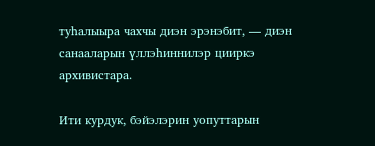туһалыыра чахчы диэн эрэнэбит, — диэн санааларын үллэһиннилэр цииркэ архивистара.

Ити курдук, бэйэлэрин уопуттарын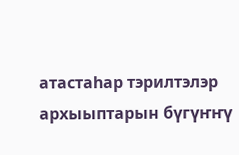атастаһар тэрилтэлэр архыыптарын бүгүҥҥү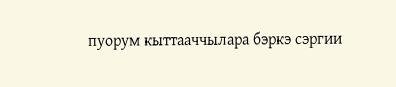пуорум кыттааччылара бэркэ сэргии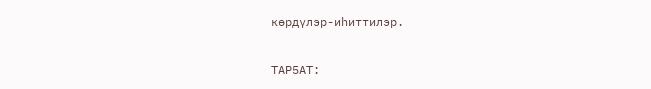көрдүлэр-иһиттилэр.

ТАР5АТ: